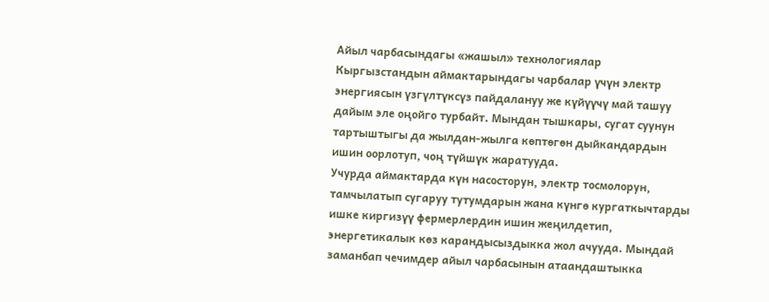Айыл чарбасындагы «жашыл» технологиялар
Кыргызстандын аймактарындагы чарбалар үчүн электр энергиясын үзгүлтүксүз пайдалануу же күйүүчү май ташуу дайым эле оңойго турбайт. Мындан тышкары, сугат суунун тартыштыгы да жылдан-жылга көптөгөн дыйкандардын ишин оорлотуп, чоң түйшүк жаратууда.
Учурда аймактарда күн насосторун, электр тосмолорун, тамчылатып сугаруу тутумдарын жана күнгө кургаткычтарды ишке киргизүү фермерлердин ишин жеңилдетип, энергетикалык көз карандысыздыкка жол ачууда. Мындай заманбап чечимдер айыл чарбасынын атаандаштыкка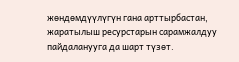жөндөмдүүлүгүн гана арттырбастан, жаратылыш ресурстарын сарамжалдуу пайдаланууга да шарт түзөт.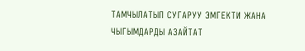ТАМЧЫЛАТЫП СУГАРУУ ЭМГЕКТИ ЖАНА ЧЫГЫМДАРДЫ АЗАЙТАТ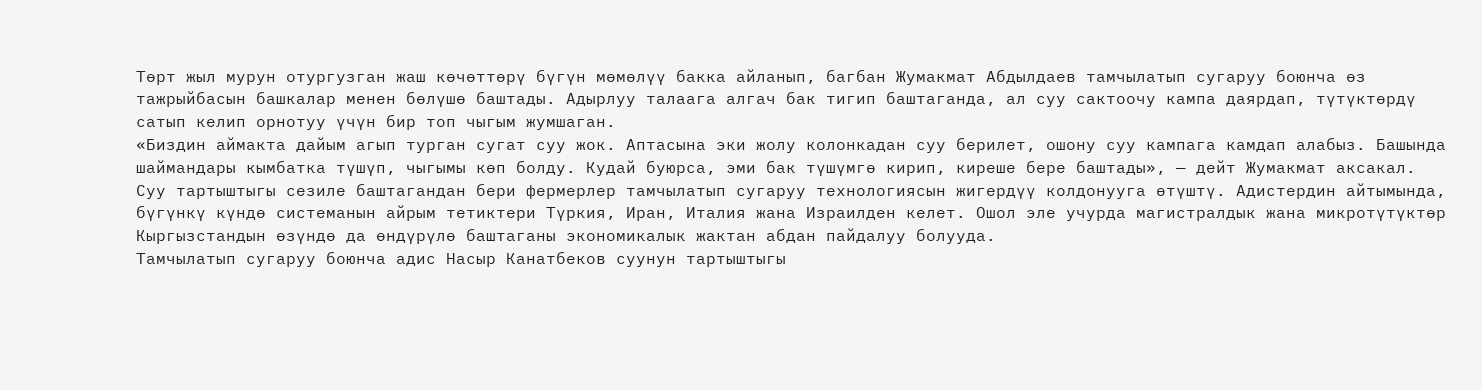Төрт жыл мурун отургузган жаш көчөттөрү бүгүн мөмөлүү бакка айланып, багбан Жумакмат Абдылдаев тамчылатып сугаруу боюнча өз тажрыйбасын башкалар менен бөлүшө баштады. Адырлуу талаага алгач бак тигип баштаганда, ал суу сактоочу кампа даярдап, түтүктөрдү сатып келип орнотуу үчүн бир топ чыгым жумшаган.
«Биздин аймакта дайым агып турган сугат суу жок. Аптасына эки жолу колонкадан суу берилет, ошону суу кампага камдап алабыз. Башында шаймандары кымбатка түшүп, чыгымы көп болду. Кудай буюрса, эми бак түшүмгө кирип, киреше бере баштады», — дейт Жумакмат аксакал.
Суу тартыштыгы сезиле баштагандан бери фермерлер тамчылатып сугаруу технологиясын жигердүү колдонууга өтүштү. Адистердин айтымында, бүгүнкү күндө системанын айрым тетиктери Түркия, Иран, Италия жана Израилден келет. Ошол эле учурда магистралдык жана микротүтүктөр Кыргызстандын өзүндө да өндүрүлө баштаганы экономикалык жактан абдан пайдалуу болууда.
Тамчылатып сугаруу боюнча адис Насыр Канатбеков суунун тартыштыгы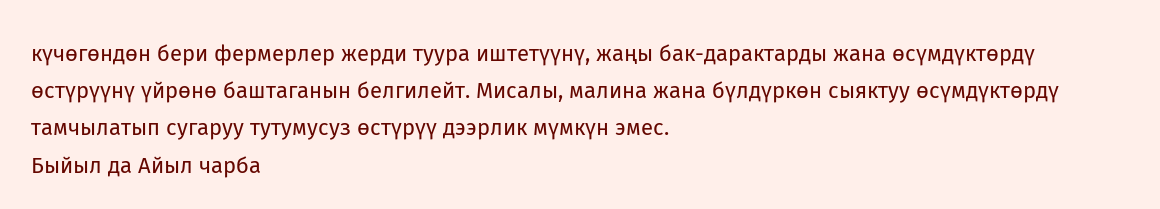күчөгөндөн бери фермерлер жерди туура иштетүүнү, жаңы бак-дарактарды жана өсүмдүктөрдү өстүрүүнү үйрөнө баштаганын белгилейт. Мисалы, малина жана бүлдүркөн сыяктуу өсүмдүктөрдү тамчылатып сугаруу тутумусуз өстүрүү дээрлик мүмкүн эмес.
Быйыл да Айыл чарба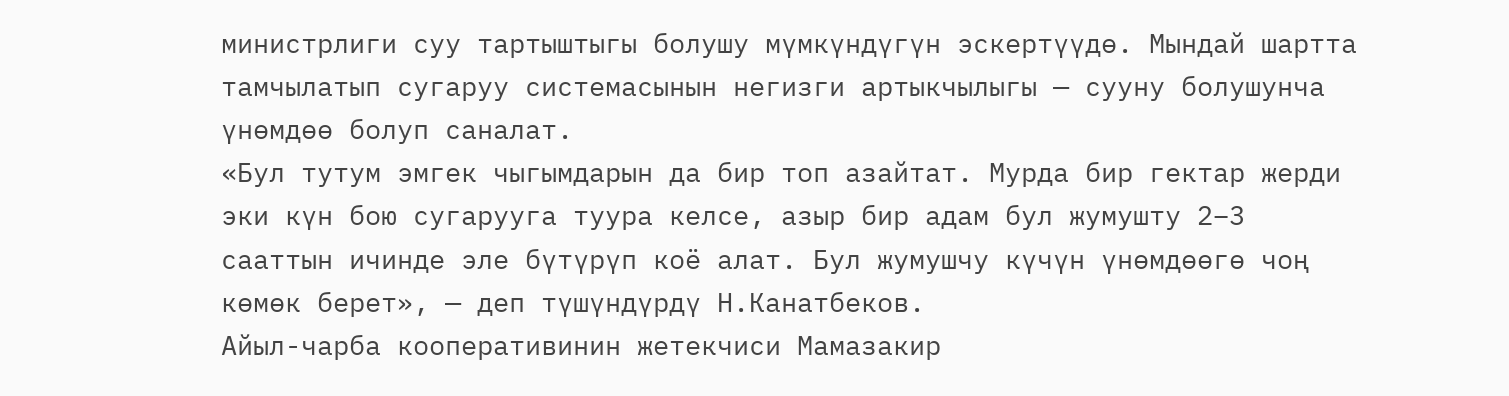министрлиги суу тартыштыгы болушу мүмкүндүгүн эскертүүдө. Мындай шартта тамчылатып сугаруу системасынын негизги артыкчылыгы — сууну болушунча үнөмдөө болуп саналат.
«Бул тутум эмгек чыгымдарын да бир топ азайтат. Мурда бир гектар жерди эки күн бою сугарууга туура келсе, азыр бир адам бул жумушту 2–3 сааттын ичинде эле бүтүрүп коё алат. Бул жумушчу күчүн үнөмдөөгө чоң көмөк берет», — деп түшүндүрдү Н.Канатбеков.
Айыл-чарба кооперативинин жетекчиси Мамазакир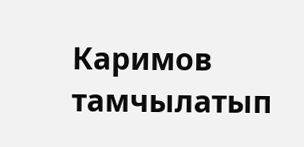Каримов тамчылатып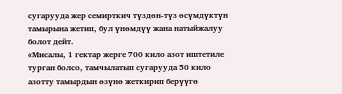сугарууда жер семирткич түздөн-түз өсүмдүктүн тамырына жетип, бул үнөмдүү жана натыйжалуу болот дейт.
«Мисалы, 1 гектар жерге 700 кило азот иштетиле турган болсо, тамчылатып сугарууда 50 кило азотту тамырдын өзүнө жеткирип берүүгө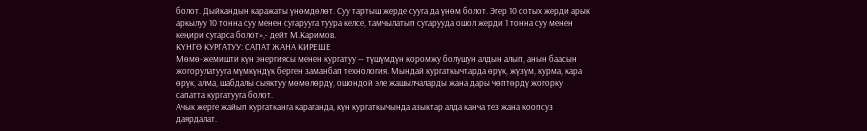болот. Дыйкандын каражаты үнөмдөлөт. Суу тартыш жерде сууга да үнөм болот. Эгер 10 сотых жерди арык аркылуу 10 тонна суу менен сугарууга туура келсе, тамчылатып сугарууда ошол жерди 1 тонна суу менен кеңири сугарса болот»,- дейт М.Каримов.
КҮНГӨ КУРГАТУУ: САПАТ ЖАНА КИРЕШЕ
Мөмө-жемишти күн энергиясы менен кургатуу — түшүмдүн коромжу болушун алдын алып, анын баасын жогорулатууга мүмкүндүк берген заманбап технология. Мындай кургаткычтарда өрүк, жүзүм, курма, кара өрүк, алма, шабдалы сыяктуу мөмөлөрдү, ошондой эле жашылчаларды жана дары чөптөрдү жогорку сапатта кургатууга болот.
Ачык жерге жайып кургатканга караганда, күн кургаткычында азыктар алда канча тез жана коопсуз даярдалат.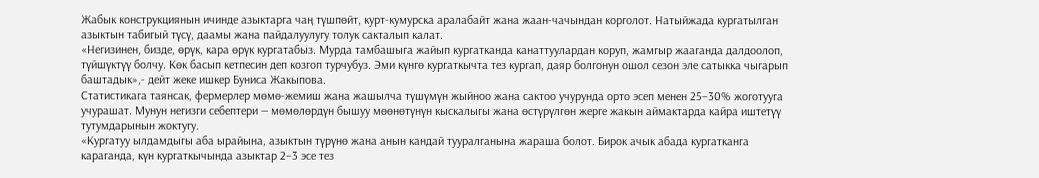Жабык конструкциянын ичинде азыктарга чаң түшпөйт, курт-кумурска аралабайт жана жаан-чачындан корголот. Натыйжада кургатылган азыктын табигый түсү, даамы жана пайдалуулугу толук сакталып калат.
«Негизинен, бизде, өрүк, кара өрүк кургатабыз. Мурда тамбашыга жайып кургатканда канаттуулардан коруп, жамгыр жааганда далдоолоп, түйшүктүү болчу. Көк басып кетпесин деп козгоп турчубуз. Эми күнгө кургаткычта тез кургап, даяр болгонун ошол сезон эле сатыкка чыгарып баштадык»,- дейт жеке ишкер Буниса Жакыпова.
Статистикага таянсак, фермерлер мөмө-жемиш жана жашылча түшүмүн жыйноо жана сактоо учурунда орто эсеп менен 25–30% жоготууга учурашат. Мунун негизги себептери — мөмөлөрдүн бышуу мөөнөтүнүн кыскалыгы жана өстүрүлгөн жерге жакын аймактарда кайра иштетүү тутумдарынын жоктугу.
«Кургатуу ылдамдыгы аба ырайына, азыктын түрүнө жана анын кандай тууралганына жараша болот. Бирок ачык абада кургатканга караганда, күн кургаткычында азыктар 2–3 эсе тез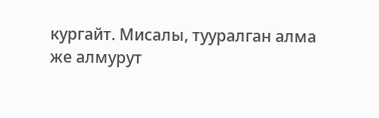кургайт. Мисалы, тууралган алма же алмурут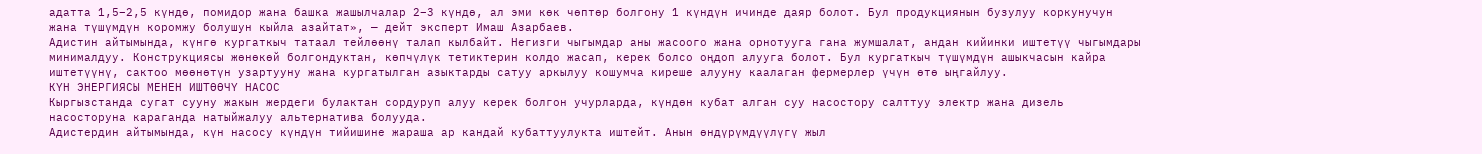адатта 1,5–2,5 күндө, помидор жана башка жашылчалар 2–3 күндө, ал эми көк чөптөр болгону 1 күндүн ичинде даяр болот. Бул продукциянын бузулуу коркунучун жана түшүмдүн коромжу болушун кыйла азайтат», — дейт эксперт Имаш Азарбаев.
Адистин айтымында, күнгө кургаткыч татаал тейлөөнү талап кылбайт. Негизги чыгымдар аны жасоого жана орнотууга гана жумшалат, андан кийинки иштетүү чыгымдары минималдуу. Конструкциясы жөнөкөй болгондуктан, көпчүлүк тетиктерин колдо жасап, керек болсо оңдоп алууга болот. Бул кургаткыч түшүмдүн ашыкчасын кайра иштетүүнү, сактоо мөөнөтүн узартууну жана кургатылган азыктарды сатуу аркылуу кошумча киреше алууну каалаган фермерлер үчүн өтө ыңгайлуу.
КҮН ЭНЕРГИЯСЫ МЕНЕН ИШТӨӨЧҮ НАСОС
Кыргызстанда сугат сууну жакын жердеги булактан сордуруп алуу керек болгон учурларда, күндөн кубат алган суу насостору салттуу электр жана дизель насосторуна караганда натыйжалуу альтернатива болууда.
Адистердин айтымында, күн насосу күндүн тийишине жараша ар кандай кубаттуулукта иштейт. Анын өндүрүмдүүлүгү жыл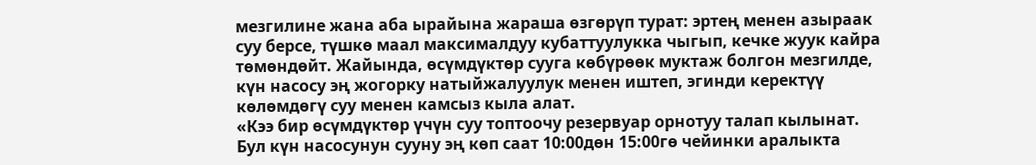мезгилине жана аба ырайына жараша өзгөрүп турат: эртең менен азыраак суу берсе, түшкө маал максималдуу кубаттуулукка чыгып, кечке жуук кайра төмөндөйт. Жайында, өсүмдүктөр сууга көбүрөөк муктаж болгон мезгилде, күн насосу эң жогорку натыйжалуулук менен иштеп, эгинди керектүү көлөмдөгү суу менен камсыз кыла алат.
«Кээ бир өсүмдүктөр үчүн суу топтоочу резервуар орнотуу талап кылынат. Бул күн насосунун сууну эң көп саат 10:00дөн 15:00гө чейинки аралыкта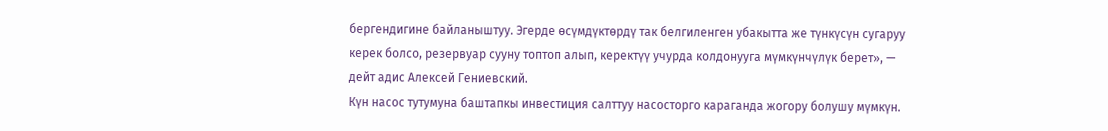бергендигине байланыштуу. Эгерде өсүмдүктөрдү так белгиленген убакытта же түнкүсүн сугаруу керек болсо, резервуар сууну топтоп алып, керектүү учурда колдонууга мүмкүнчүлүк берет», — дейт адис Алексей Гениевский.
Күн насос тутумуна баштапкы инвестиция салттуу насосторго караганда жогору болушу мүмкүн.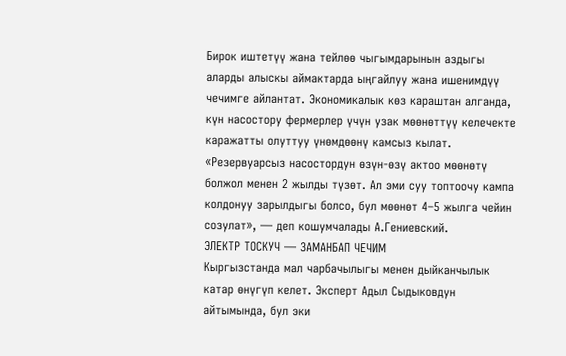Бирок иштетүү жана тейлөө чыгымдарынын аздыгы аларды алыскы аймактарда ыңгайлуу жана ишенимдүү чечимге айлантат. Экономикалык көз караштан алганда, күн насостору фермерлер үчүн узак мөөнөттүү келечекте каражатты олуттуу үнөмдөөнү камсыз кылат.
«Резервуарсыз насостордун өзүн-өзү актоо мөөнөтү болжол менен 2 жылды түзөт. Ал эми суу топтоочу кампа колдонуу зарылдыгы болсо, бул мөөнөт 4–5 жылга чейин созулат», — деп кошумчалады А.Гениевский.
ЭЛЕКТР ТОСКУЧ — ЗАМАНБАП ЧЕЧИМ
Кыргызстанда мал чарбачылыгы менен дыйканчылык катар өнүгүп келет. Эксперт Адыл Сыдыковдун айтымында, бул эки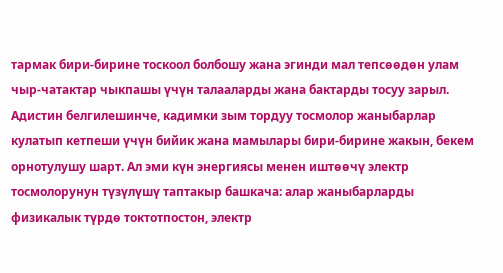тармак бири-бирине тоскоол болбошу жана эгинди мал тепсөөдөн улам чыр-чатактар чыкпашы үчүн талааларды жана бактарды тосуу зарыл.
Адистин белгилешинче, кадимки зым тордуу тосмолор жаныбарлар кулатып кетпеши үчүн бийик жана мамылары бири-бирине жакын, бекем орнотулушу шарт. Ал эми күн энергиясы менен иштөөчү электр тосмолорунун түзүлүшү таптакыр башкача: алар жаныбарларды физикалык түрдө токтотпостон, электр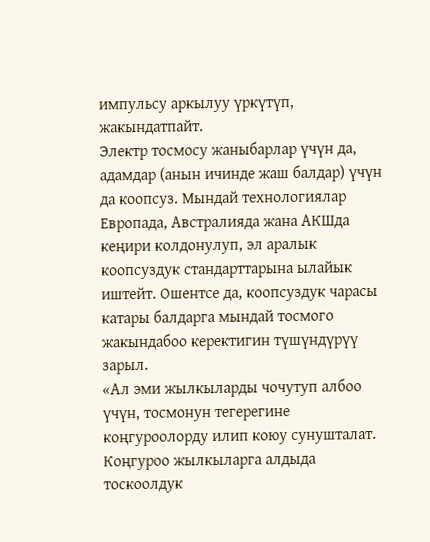импульсу аркылуу үркүтүп, жакындатпайт.
Электр тосмосу жаныбарлар үчүн да, адамдар (анын ичинде жаш балдар) үчүн да коопсуз. Мындай технологиялар Европада, Австралияда жана АКШда кеңири колдонулуп, эл аралык коопсуздук стандарттарына ылайык иштейт. Ошентсе да, коопсуздук чарасы катары балдарга мындай тосмого жакындабоо керектигин түшүндүрүү зарыл.
«Ал эми жылкыларды чочутуп албоо үчүн, тосмонун тегерегине коңгуроолорду илип коюу сунушталат. Коңгуроо жылкыларга алдыда тоскоолдук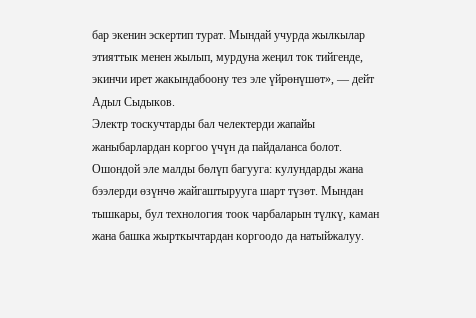бар экенин эскертип турат. Мындай учурда жылкылар этияттык менен жылып, мурдуна жеңил ток тийгенде, экинчи ирет жакындабоону тез эле үйрөнүшөт», — дейт Адыл Сыдыков.
Электр тоскучтарды бал челектерди жапайы жаныбарлардан коргоо үчүн да пайдаланса болот. Ошондой эле малды бөлүп багууга: кулундарды жана бээлерди өзүнчө жайгаштырууга шарт түзөт. Мындан тышкары, бул технология тоок чарбаларын түлкү, каман жана башка жырткычтардан коргоодо да натыйжалуу.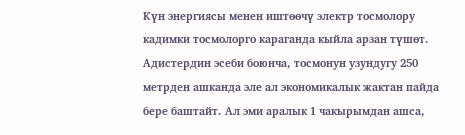Күн энергиясы менен иштөөчү электр тосмолору кадимки тосмолорго караганда кыйла арзан түшөт. Адистердин эсеби боюнча, тосмонун узундугу 250 метрден ашканда эле ал экономикалык жактан пайда бере баштайт. Ал эми аралык 1 чакырымдан ашса,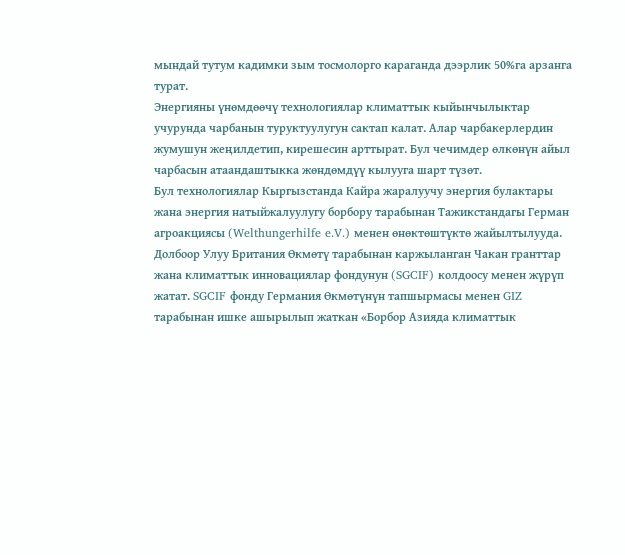мындай тутум кадимки зым тосмолорго караганда дээрлик 50%га арзанга турат.
Энергияны үнөмдөөчү технологиялар климаттык кыйынчылыктар учурунда чарбанын туруктуулугун сактап калат. Алар чарбакерлердин жумушун жеңилдетип, кирешесин арттырат. Бул чечимдер өлкөнүн айыл чарбасын атаандаштыкка жөндөмдүү кылууга шарт түзөт.
Бул технологиялар Кыргызстанда Кайра жаралуучу энергия булактары жана энергия натыйжалуулугу борбору тарабынан Тажикстандагы Герман агроакциясы (Welthungerhilfe e.V.) менен өнөктөштүктө жайылтылууда. Долбоор Улуу Британия Өкмөтү тарабынан каржыланган Чакан гранттар жана климаттык инновациялар фондунун (SGCIF) колдоосу менен жүрүп жатат. SGCIF фонду Германия Өкмөтүнүн тапшырмасы менен GIZ тарабынан ишке ашырылып жаткан «Борбор Азияда климаттык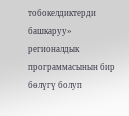тобокелдиктерди башкаруу» регионалдык программасынын бир бөлүгү болуп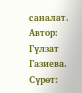саналат.
Автор: Гүлзат Газиева.
Сүрөт: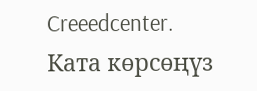Creeedcenter.
Ката көрсөңүз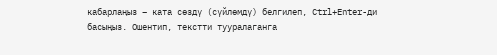кабарлаңыз – ката сөздү (сүйлөмдү) белгилеп, Ctrl+Enter-ди басыңыз. Ошентип, текстти тууралаганга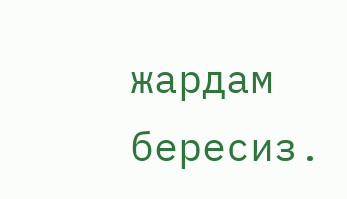жардам бересиз.